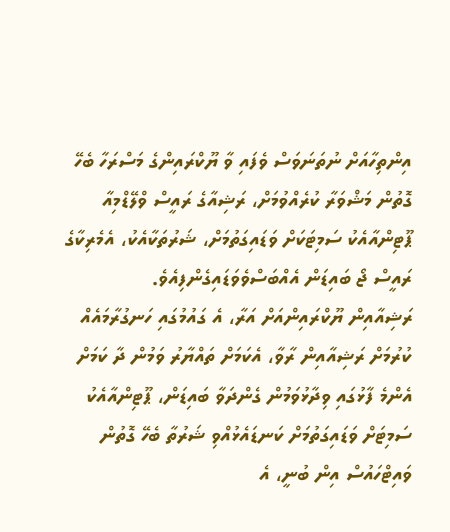އިންތިހާއަށް ނުތަނަވަސް ވެފައި ވާ ޔޫކްރައިންގެ މަސްރަހާ ބެހޭ ގޮތުން މަޝްވަރާ ކުރެއްވުމަށް، ރަޝިއާގެ ރައީސް ވްލޭޑްމިއާ ޕޫޓިންއާއެކު ސަމިޓަކަށް ވަޑައިގަތުމަށް، ޝަރުތަކާއެކު، އެމެރިކާގެ ރައީސް ޖޯ ބައިޑަން އެއްބަސްވެވަޑައިގެންފިއެވެ.
ރަޝިއާއިން ޔޫކްރައިންއަށް އަރާ، އެ ގައުމުގައި ހަނގުރާމައެއް ކުރުމަށް ރަޝިއާއިން ރާވާ، އެކަމަށް ތައްޔާރު ވަމުން ދާ ކަމަށް އެންމެ ފާޅުގައި ވިދާޅުވަމުން ގެންދަވާ ބައިޑަން، ޕޫޓިންއާއެކު ސަމިޓަށް ވަޑައިގަތުމަށް ކަނޑައެޅުއްވި ޝަރުތާ ބެހޭ ގޮތުން ވައިޓްހައުސް އިން ބުނީ، އެ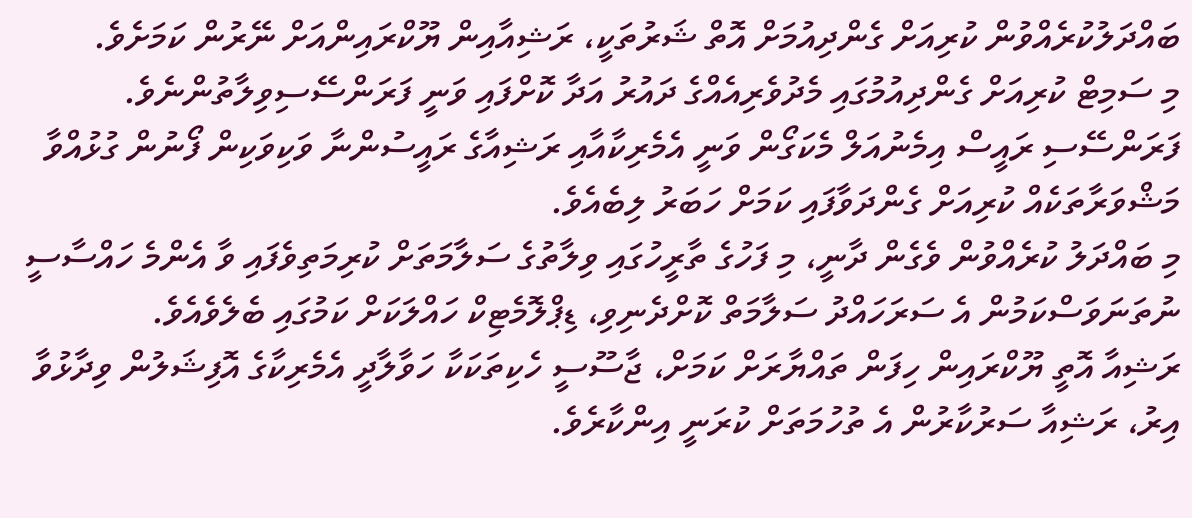ބައްދަލުކުރެއްވުން ކުރިއަށް ގެންދިއުމަށް އޮތް ޝަރުތަކީ، ރަޝިއާއިން ޔޫކްރައިންއަށް ނޭރުން ކަމަށެވެ.
މި ސަމިޓް ކުރިއަށް ގެންދިއުމުގައި މެދުވެރިއެއްގެ ދައުރު އަދާ ކޮށްފައި ވަނީ ފަރަންސޭސިވިލާތުންނެވެ. ފަރަންސޭސި ރައީސް އިމެނުއަލް މެކަގޯން ވަނީ އެމެރިކާއާއި ރަޝިއާގެ ރައީސުންނާ ވަކިވަކިން ފޯނުން ގުޅުއްވާ މަޝްވަރާތަކެއް ކުރިއަށް ގެންދަވާފައި ކަމަށް ހަބަރު ލިބެއެވެ.
މި ބައްދަލު ކުރެއްވުން ވެގެން ދާނީ، މި ފަހުގެ ތާރީހުގައި ވިލާތުގެ ސަލާމަތަށް ކުރިމަތިވެފައި ވާ އެންމެ ހައްސާސީ ނުތަނަވަސްކަމުން އެ ސަރަހައްދު ސަލާމަތް ކޮށްދެނިވި، ޑިޕްލޮމެޓިކް ހައްލަކަށް ކަމުގައި ބެލެވެއެވެ.
ރަޝިއާ އޮތީ ޔޫކްރައިން ހިފަން ތައްޔާރަށް ކަމަށް، ޖާސޫސީ ހެކިތަކަކާ ހަވާލާދީ އެމެރިކާގެ އޮފިޝަލުން ވިދާޅުވާ އިރު، ރަޝިއާ ސަރުކާރުން އެ ތުހުމަތަށް ކުރަނީ އިންކާރެވެ.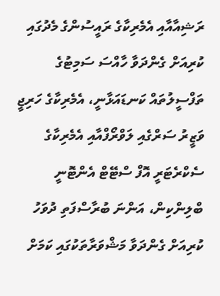ރަޝިއާއާއި އެމެރިކާގެ ރައީސުންގެ މެދުގައި ކުރިއަށް ގެންދަވާ ހާއްސަ ސަމިޓުގެ ތަފްސީލުތައް ކަނޑައަޅާނީ، އެމެރިކާގެ ހަރިޖީ ވަޒީރު ސަރްގެއި ލަވްރޯފްއާއި އެމެރިކާގެ ސެކްރެޓަރީ އޮފް ސްޓޭޓް އެންޓޮނީ ބްލިންކިން، އަންނަ ބުރާސްފަތި ދުވަހު ކުރިއަށް ގެންދަވާ މަޝްވަރާތަކުގައި ކަމަށް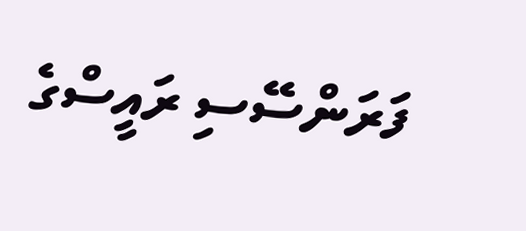ފަރަންސޭސި ރައީސްގެ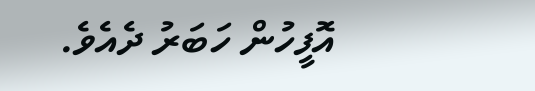އޮފީހުން ހަބަރު ދެއެވެ.